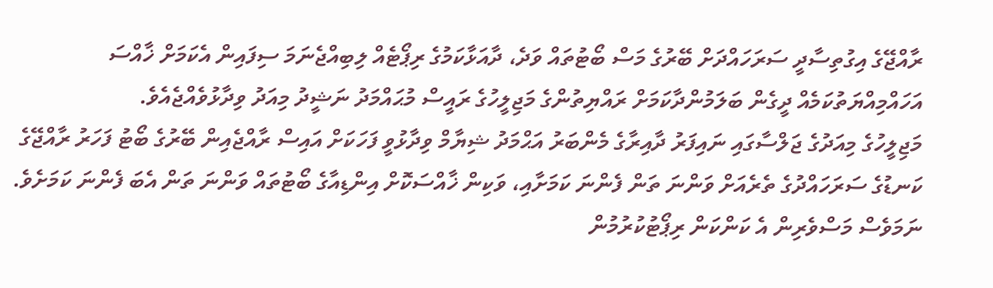ރާއްޖޭގެ އިގުތިސާދީ ސަރަހައްދަށް ބޭރުގެ މަސް ބޯޓުތައް ވަދެ، ދާއަޅާކަމުގެ ރިޕޯޓެއް ލިބިއްޖެނަމަ ސިފައިން އެކަމަށް ޚާއްސަ އަހައްމިއްޔަތުކަމެއް ދީގެން ބަލަމުންދާކަމަށް ރައްޔިތުންގެ މަޖިލީހުގެ ރައީސް މުޙައްމަދު ނަޝީދު މިއަދު ވިދާޅުވެއްޖެއެވެ.
މަޖިލީހުގެ މިއަދުގެ ޖަލްސާގައި ނައިފަރު ދާއިރާގެ މެންބަރު އަޙްމަދު ޝިޔާމް ވިދާޅުވީ ފަހަކަށް އައިސް ރާއްޖެއިން ބޭރުގެ ބޯޓު ފަހަރު ރާއްޖޭގެ ކަނޑުގެ ސަރަހައްދުގެ ތެރެއަށް ވަންނަ ތަން ފެންނަ ކަމަށާއި، ވަކިން ޚާއްސަކޮށް އިންޑިއާގެ ބޯޓުތައް ވަންނަ ތަން އެބަ ފެންނަ ކަމަށެވެ. ނަމަވެސް މަސްވެރިން އެ ކަންކަން ރިޕޯޓުކުރުމުން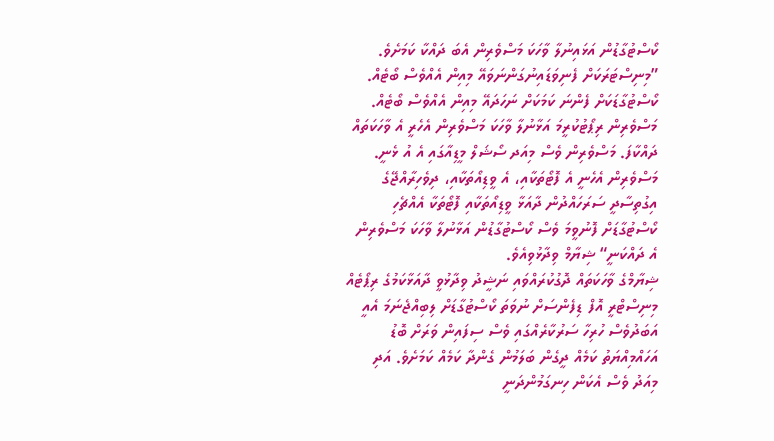ކޯސްޓުގާޑުން އަޅައިނުލާ ވާހަކަ މަސްވެރިން އެބަ ދައްކާ ކަމަށެވެ.
”މިނިސްޓަރަކަށް ފެނިވަޑައިނުގަންނަވައޭ މިއިން އެއްވެސް ބޯޓެއް. ކޯސްޓުގާޑަކަށް ފެންނަ ކަމަކަށް ނަހަދައޭ މިއިން އެއްވެސް ބޯޓެއް. މަސްވެރިން ރިޕޯޓުކުރީމަ އަޅާނުލާ ވާހަކަ މަސްވެރިން އެހެރީ އެ ވާހަކަތައް ދައްކާފަ. މަސްވެރިން ވެސް މިއަދ ސޯޝަލް މީޑިއާގައި އެ އު ޅެނީ. މަސްވެރިން އެހެނީ އެ ފޮޓޯތަކާއި، އެ ވީޑިއޯތަކާއި، ދިވެހިރާއްޖޭގެ އިގުތިސާދީ ސަރަހައްދުން ދާއަޅާ ވީޑިއޯތަކާއި ފޮޓޯތަކާ އެއްޗެހި ކޯސްޓުގާޑަށް ފޮނުވީމަ ވެސް ކޯސްޓުގާޑުން އަޅާނުލާ ވާހަކަ މަސްވެރިން އެ ދައްކަނީ“ ޝިޔާމް ވިދާޅުވިއެވެ.
ޝިޔާމްގެ ވާހަކަތައް ދޮގުކުރައްވައި ނަޝީދު ވިދާޅުވީ ދާއަޅާކަމުގެ ރިޕޯޓެއް މިނިސްޓްރީ އޮފް ޑިފެންސަށް ނުވަތަ ކޯސްޓުގާޑަށް ލިބިއްޖެނަމަ އެއީ އަބަދުވެސް ހުރިހާ ސަރުކާރެއްގައި ވެސް ސިފައިން ވަރަށް ބޮޑު އަހައްމިއްޔަތު ކަމެއް ދީގެން ބަލަމުން ގެންދާ ކަމެއް ކަމަށެވެ. އަދި މިއަދު ވެސް އެކަން ހިނގަމުންދަނީ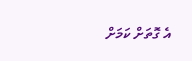އެ ގޮތަށް ކަމަށް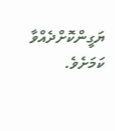ޔަގީންކޮށްދެއްވާ ކަމަށެވެ.